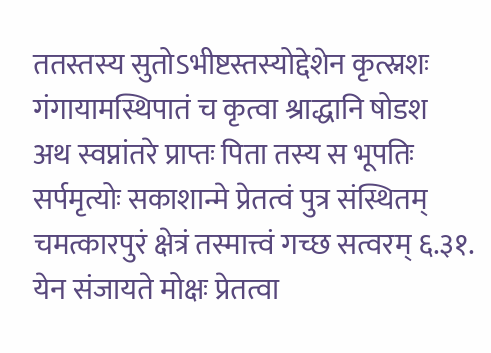ततस्तस्य सुतोऽभीष्टस्तस्योद्देशेन कृत्स्नशः
गंगायामस्थिपातं च कृत्वा श्राद्धानि षोडश
अथ स्वप्नांतरे प्राप्तः पिता तस्य स भूपतिः
सर्पमृत्योः सकाशान्मे प्रेतत्वं पुत्र संस्थितम्
चमत्कारपुरं क्षेत्रं तस्मात्त्वं गच्छ सत्वरम् ६.३१.
येन संजायते मोक्षः प्रेतत्वा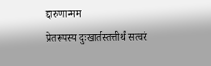द्दारुणान्मम
प्रेतरूपस्य दुःखार्तस्तत्तीर्थं सत्वरं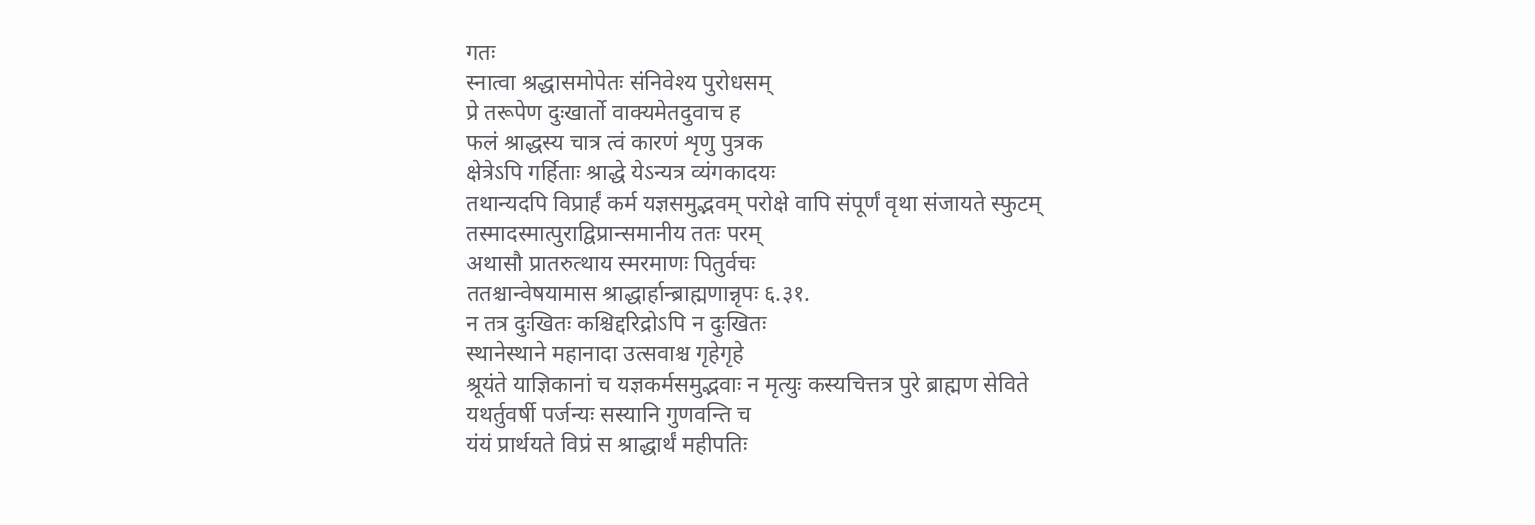गतः
स्नात्वा श्रद्धासमोपेतः संनिवेश्य पुरोधसम्
प्रे तरूपेण दुःखार्तो वाक्यमेतदुवाच ह
फलं श्राद्धस्य चात्र त्वं कारणं शृणु पुत्रक
क्षेत्रेऽपि गर्हिताः श्राद्धे येऽन्यत्र व्यंगकादयः
तथान्यदपि विप्रार्हं कर्म यज्ञसमुद्भवम् परोक्षे वापि संपूर्णं वृथा संजायते स्फुटम्
तस्मादस्मात्पुराद्विप्रान्समानीय ततः परम्
अथासौ प्रातरुत्थाय स्मरमाणः पितुर्वचः
ततश्चान्वेषयामास श्राद्धार्हान्ब्राह्मणान्नृपः ६.३१.
न तत्र दुःखितः कश्चिद्दरिद्रोऽपि न दुःखितः
स्थानेस्थाने महानादा उत्सवाश्च गृहेगृहे
श्रूयंते याज्ञिकानां च यज्ञकर्मसमुद्भवाः न मृत्युः कस्यचित्तत्र पुरे ब्राह्मण सेविते
यथर्तुवर्षी पर्जन्यः सस्यानि गुणवन्ति च
यंयं प्रार्थयते विप्रं स श्राद्धार्थं महीपतिः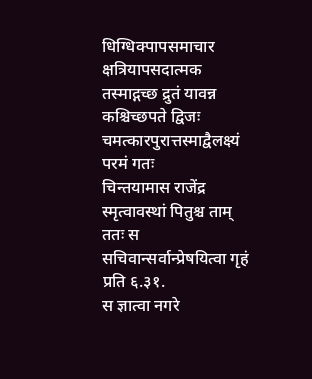धिग्धिक्पापसमाचार क्षत्रियापसदात्मक
तस्माद्गच्छ द्रुतं यावन्न कश्चिच्छपते द्विजः
चमत्कारपुरात्तस्माद्वैलक्ष्यं परमं गतः
चिन्तयामास राजेंद्र स्मृत्वावस्थां पितुश्च ताम्
ततः स सचिवान्सर्वान्प्रेषयित्वा गृहं प्रति ६.३१.
स ज्ञात्वा नगरे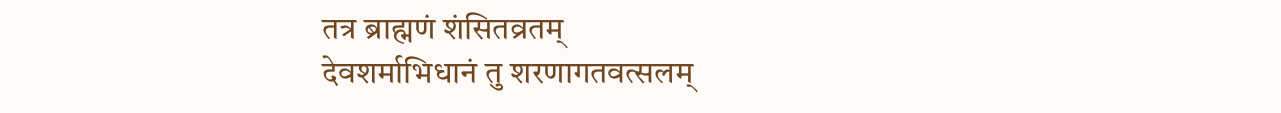तत्र ब्राह्मणं शंसितव्रतम्
देवशर्माभिधानं तु शरणागतवत्सलम्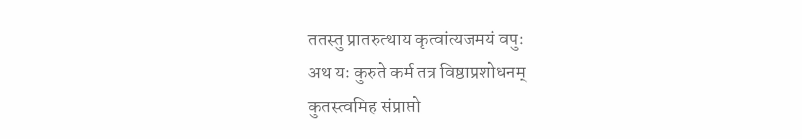ततस्तु प्रातरुत्थाय कृत्वांत्यजमयं वपुः
अथ यः कुरुते कर्म तत्र विष्ठाप्रशोधनम्
कुतस्त्वमिह संप्राप्तो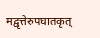मद्वृत्तेरुपघातकृत्